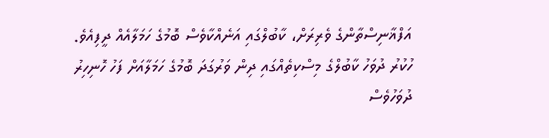އަފްޣާނިސްތާންގެ ވެރިރަށް، ކާބުލްގައި އަނެއްކާވެސް ބޮމުގެ ހަމަލާއެއް ދީފިއެވެ.
ހުކުރު ދުވަހު ކާބުލްގެ މިސްކިތެއްގައި ދިން ވަރުގަދަ ބޮމުގެ ހަމަލާއަށް ފަހު ހޮނިހިރު ދުވަހުވެސް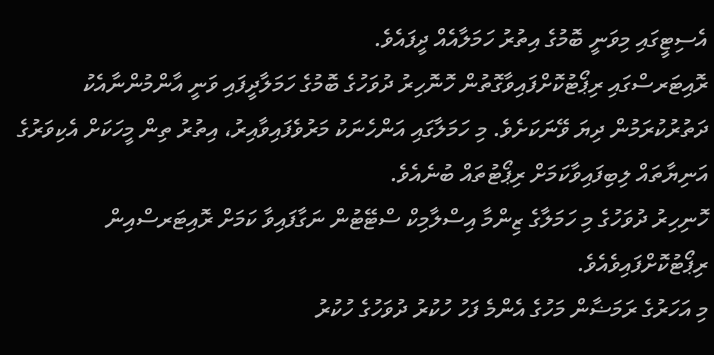އެސިޓީގައި މިވަނީ ބޮމުގެ އިތުރު ހަމަލާއެއް ދީފައެވެ.
ރޮއިޓަރސްގައި ރިޕޯޓުކޮށްފައިވާގޮތުން ހޮނޮހިރު ދުވަހުގެ ބޮމުގެ ހަމަލާދީފައި ވަނީ އާންމުންނާއެކު ދަތުރުކުރަމުން ދިޔަ ވޭނަކަށެވެ. މި ހަމަލާގައި އަންހެނަކު މަރުވެފައިވާއިރު، އިތުރު ތިން މީހަކަށް އެކިވަރުގެ އަނިޔާތައް ލިބިފައިވާކަމަށް ރިޕޯޓުތައް ބުނެއެވެ.
ހޮނިހިރު ދުވަހުގެ މި ހަމަލާގެ ޒިންމާ އިސްލާމިކް ސްޓޭޓުން ނަގާފައިވާ ކަމަށް ރޮއިޓަރސްއިން ރިޕޯޓުކޮށްފައިވެއެވެ.
މި އަހަރުގެ ރަމަޟާން މަހުގެ އެންމެ ފަހު ހުކުރު ދުވަހުގެ ހުކުރު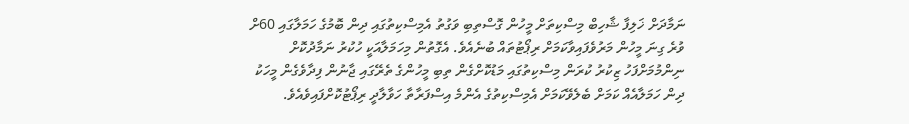ނަމާދަށް ޚަލިފާ ޝާހިބް މިސްކިތަށް މީހުން ގޮސްތިބި ވަގުތު އެމިސްކިތުގައި ދިން ބޮމުގެ ހަމަލާގައި 60ށް ވުރެ ގިނަ މީހުން މަރުވެފައިވާކަމަށް ރިޕޯޓުތައް ބުނެއެވެ. އެގޮތުން މިހަމަލާއަކީ ހުކުރު ނަމާދުކޮށް ނިންމުމަށްފަހު ޒިކުރު ކުރަން މިސްކިތުގައި މަޑުކޮށްގެން ތިބި މީހުންގެ ތެރޭގައި ޖާނުން ފިދާވެގެން މީހަކު ދިން ހަމަލާއެއް ކަމަށް ބެލެވޭކަމަށް އެމިސްކިތުގެ އެންމެ އިސްފަރާތާ ހަވާލާދީ ރިޕޯޓުކޮށްފައިވެއެވެ.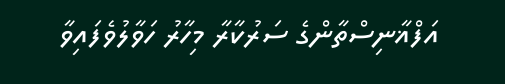އަފްޣާނިސްތާންގެ ސަރުކާރާ މިހާރު ހަވާލުވެފައިވާ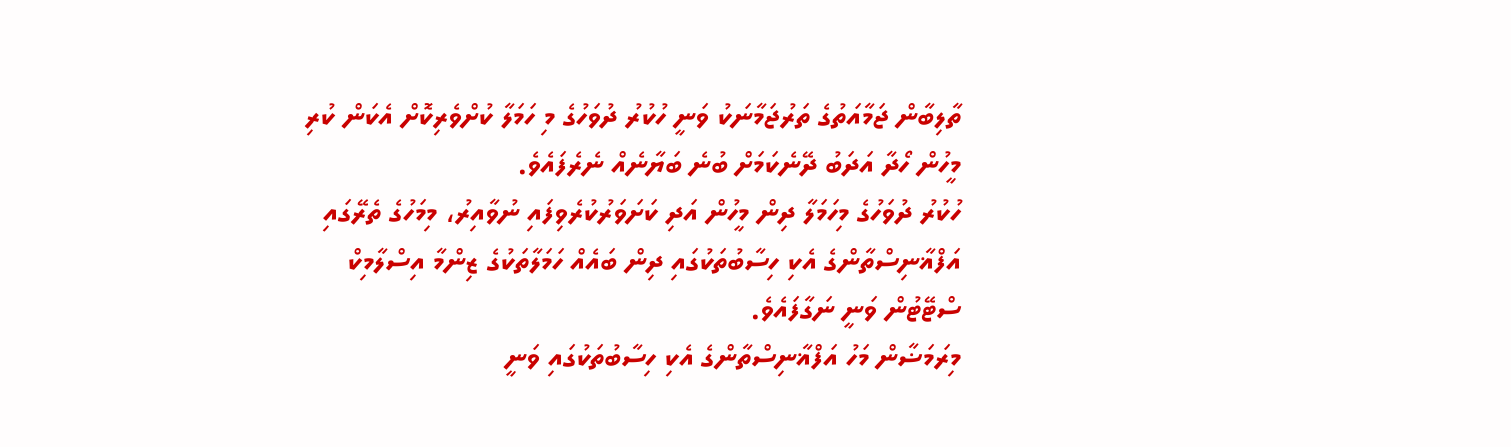ތާލިބާން ޖަމާއަތުގެ ތަރުޖަމާނަކު ވަނީ ހުކުރު ދުވަހުގެ މި ހަމަލާ ކުށްވެރިކޮށް އެކަން ކުރި މީހުން ހޯދާ އަދަބު ދޭނެކަމަށް ބުނެ ބަޔާނެއް ނެރެފައެވެ.
ހުކުރު ދުވަހުގެ މިހަމަލާ ދިން މީހުން އަދި ކަށަވަރުކުރެވިފައި ނުވާއިރު، މިމަހުގެ ތެރޭގައި އަފްޣާނިސްތާންގެ އެކި ހިސާބުތަކުގައި ދިން ބައެއް ހަމަލާތަކުގެ ޒިންމާ އިސްލާމިކް ސްޓޭޓުން ވަނީ ނަގާފައެވެ.
މިރަމަޟާން މަހު އަފްޣާނިސްތާންގެ އެކި ހިސާބުތަކުގައި ވަނީ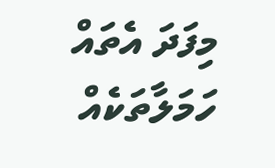މިފަދަ އެތައް ހަމަލާތަކެއް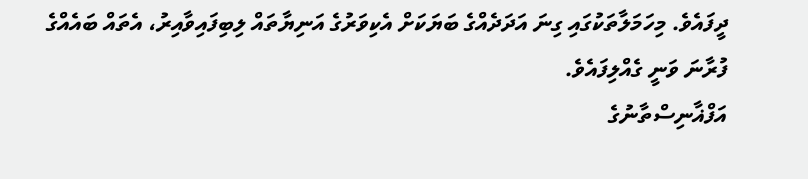ދީފައެވެ. މިހަމަލާތަކުގައި ގިނަ އަދަދެއްގެ ބަޔަކަށް އެކިވަރުގެ އަނިޔާތައް ލިބިފައިވާއިރު، އެތައް ބައެއްގެ ފުރާނަ ވަނީ ގެއްލިފައެވެ.
އަފްޣާނިސްތާނުގެ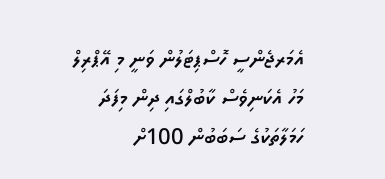އެމަރޖެންސީ ހޮސްޕިޓަލުން ވަނީ މި އޭޕްރިލް މަހު އެކަނިވެސް ކާބުލްގައި ދިން މިފަދަ ހަމަލާތަކުގެ ސަބަބުން 100ށް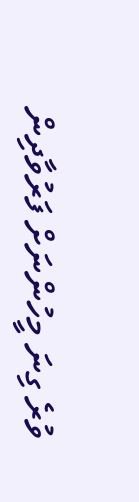ވުރެ ގިނަ މީހުންނަށް ފަރުވާދިން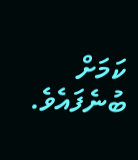ކަމަށް ބުނެފައެވެ.